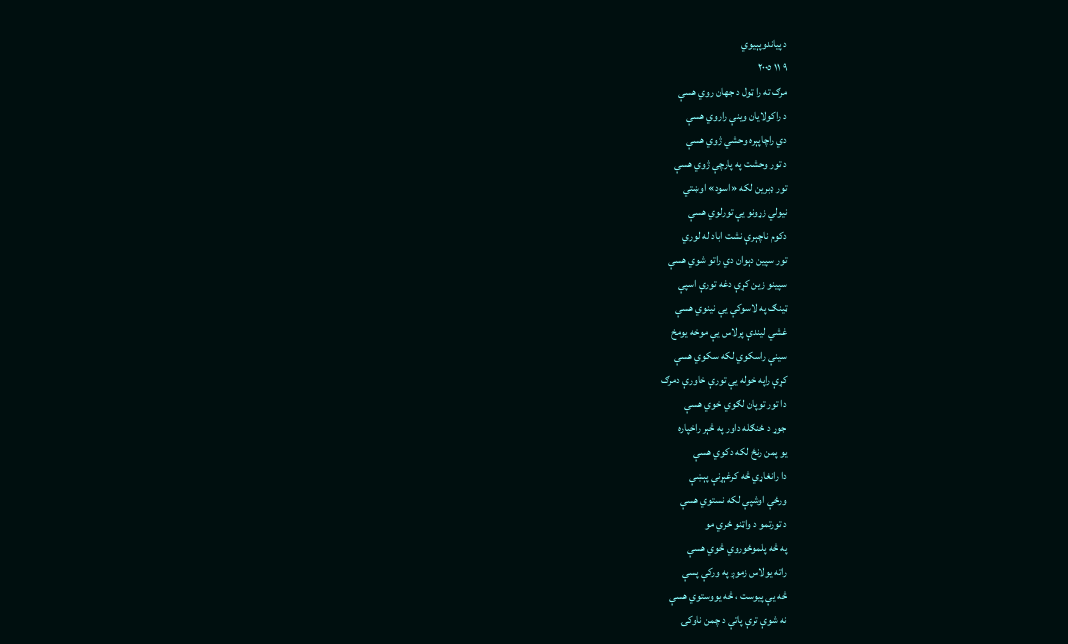د پياندوپېيوي
٩ ١١ ٢٠٠٥
مرګ ته را ټول د جهان روي هسې
د راکولايان وينې راروي هسې
دي راچاپېره وحشي ژوي هسې
د تور وحشت په پارچې ژوي هسې
تور ډبرين لکه «اسود» اوښتي
نيولي زړونو يې تورلوي هسې
دکوم ناچېرې نشت اباد له لوري
تور سپين دېوان دي راتو شوي هسې
سپينو زين کړې دغه تورې اسپې
ټينګ په لاسوکې يې نينوي هسې
غشي ليندې پرلاس يې موخه يومخ
سينې راسکوي لکه سکوي هسې
کړې راپه خوله يې تورې خاورې دمرګ
دا تور توپان لګوي خوي هسې
جوړ د ځنګله داور په څېر راخپاره
يو پمن رنځ لکه دکوي هسې
دا رانغاړي څه کرغېړنې پېښې
ورځې اوشپې لکه نستوي هسې
د تورتمو د واټنو ځري مو
په څه پلموځوروي څوي هسې
راته يولاس زموږ په ورکې پسې
څه يې پيوست ، څه يووستوي هسې
نه شوې ترې پاتې د چمن ناوکۍ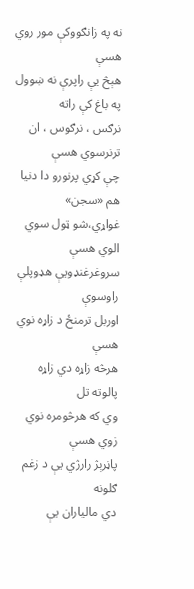نه په زانګووکې مور روي هسې
هېڅ يې راپرې نه ښوول په باغ کې راته
نرګس ، نرګوس ، ان ترنرسوي هسې
چې کړي پرنورو دا دنيا هم «سجن»
غواړي،شو ټول سوي الوي هسې
سروغرغنډويې هډوپلې راوسوې
اوربل ترمنځ د زاړه نوي هسې
هرڅه زاړه دي زاړه پالوته تل
وي که هرڅومره نوي زوي هسې
پاڼرېژ رارژي يې د زغم ګلونه
دي مالياران يې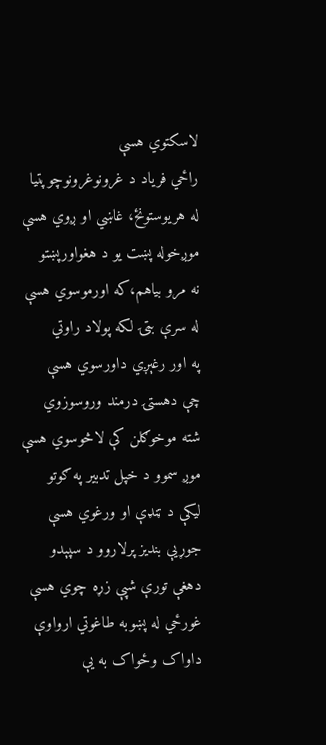لاسکتوي هسې
راځي فرياد د غرونوغرونوچوپتيا
له هريوستونځ، غاښي او ږوي هسې
موږخوله پښت يو د هغواورپښتو
نه مرو بياهم،که اورموسوي هسې
له سرې بټۍ لکه پولاد راوتي
په اور رغېږي داورسوي هسې
چې دهستۍ درمند وروسوزوي
شته موخوګلن کې لاڅوسوي هسې
موږ سموو د خپل تدبير په ګوتو
ليکې د ټنډې او ورغوي هسې
جوړيې بنديز پرلاروو د سپېدو
دهغې تورې شپې زړه چوي هسې
غورځي له پښوبه طاغوتي ارواوې
داواک وځواک به يې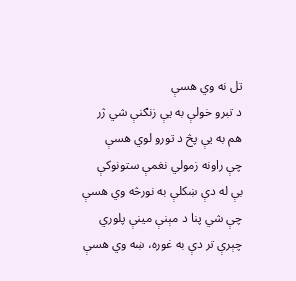تل نه وي هسې
د تبرو خولې به يې زنګنې شي ژر
هم به يې پڅ د تورو لوي هسې
چې راونه زمولي نغمې ستونوکې
بې له دې ښکلې به نورڅه وي هسې
چې شي پنا د مېنې مينې پلوري
چېرې تر دې به غوره، ښه وي هسې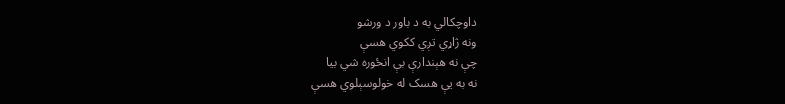داوچکالي به د باور د ورشو
ونه ژاړي تږي ککوي هسې
چې نه هېندارې بې انځوره شي بيا
نه به يې هسک له خولوسېلوي هسې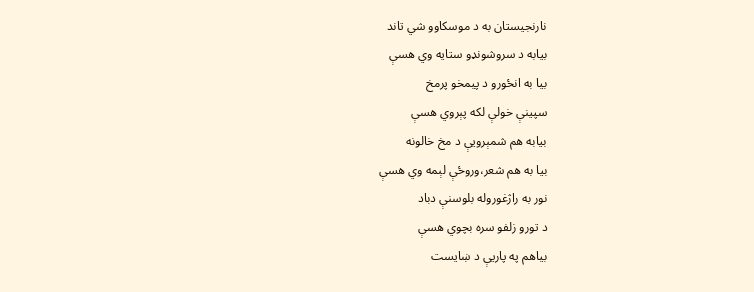نارنجيستان به د موسکاوو شي تاند
بيابه د سروشونډو ستايه وي هسې
بيا به انځورو د پيمخو پرمخ
سپينې خولې لکه پېروي هسې
بيابه هم شمېرويې د مخ خالونه
بيا به هم شعر،وروځې لېمه وي هسې
نور به راژغوروله بلوسنې دباد
د تورو زلفو سره بچوي هسې
بياهم په پاريې د ښايست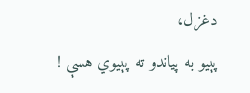دغزل،
پېيو به پياندو ته پېيوي هسې !